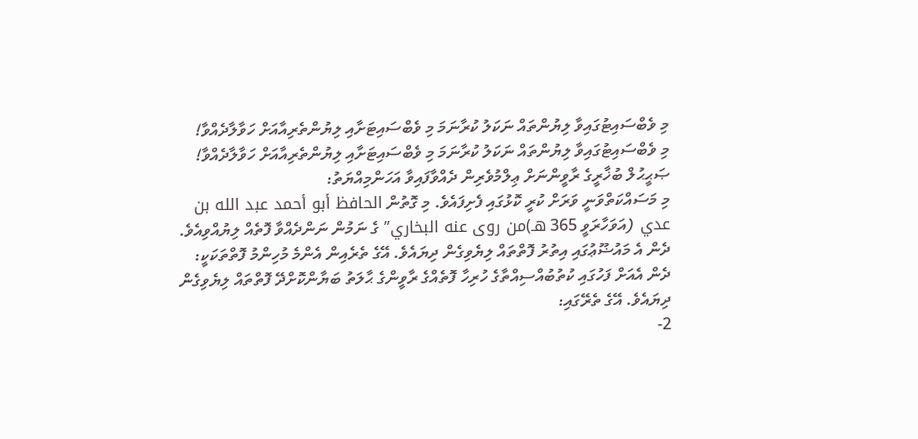މި ވެބްސައިޓުގައިވާ ލިޔުންތައް ނަކަލު ކުރާނަމަ މި ވެބްސައިޓަށާއި ލިޔުންތެރިއާއަށް ހަވާލާދެއްވާ!
މި ވެބްސައިޓުގައިވާ ލިޔުންތައް ނަކަލު ކުރާނަމަ މި ވެބްސައިޓަށާއި ލިޔުންތެރިއާއަށް ހަވާލާދެއްވާ!
ޞަޙީޙުލް ބުޚާރީގެ ރާވީންނަށް ޢިލްމުވެރިން ދެއްވާފައިވާ އަހަންމިއްޔަތު:
މި މަސައްކަތްވަނީ ވަރަށް ކުރީ ކޮޅުގައި ފެށިފައެވެ. މި ގޮތުން الحافظ أبو أحمد عبد الله بن عدي (އަވަހާރަވީ 365 هـ)من روى عنه البخاري” ގެ ނަމުން ނަންދެއްވާ ފޮތެއް ލިޔުއްވިއެވެ. ދެން އެ މައުޟޫޢުގައި އިތުރު ފޮތްތައް ލިޔެވިގެން ދިޔައެވެ. އޭގެ ތެރެއިން އެންމެ މުހިންމު ފޮތްތަކަކީ:
ދެން އެއަށް ފަހުގައި ކުތުބުއްސިއްތާގެ ހުރިހާ ފޮތެއްގެ ރާވީންގެ ޙާލަތު ބަޔާންކޮށްދޭ ފޮތްތައް ލިޔެވިގެން ދިޔައެވެ. އޭގެ ތެރޭގައި:
2-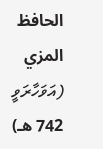الحافظ المزي (އަވަހާރަވީ 742 هـ)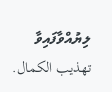ލިޔުއްވާފައިވާ تهذيب الكمال.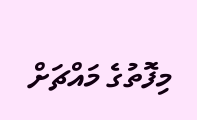މިފޮތުގެ މައްޗަށް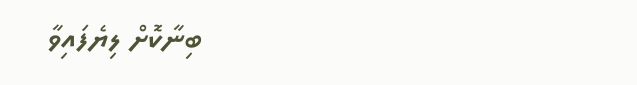ބިނާކޮށް ލިޔެފައިވާ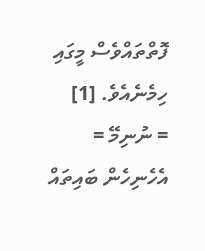ފޮތްތައްވެސް މީގައި ހިމެނެއެވެ. [1]
= ނުނިމޭ =
އެހެނިހެން ބައިތައް